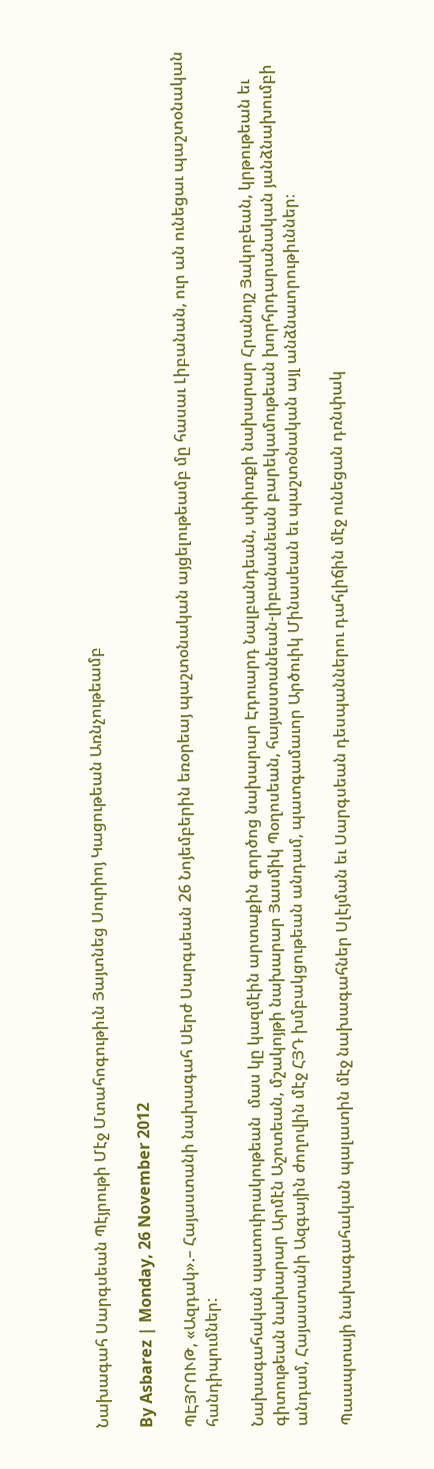Նախագահ Սարգսեան Պէյրութի Մէջ Մտահոգութիւն Յայտնեց Սուրիոյ Կացութեան Առնչութեամբ

By Asbarez | Monday, 26 November 2012

ՊԷՅՐՈՒԹ, «Ազդակ».– Հայաստանի նախագահ Սերժ Սարգսեան 26 Նոյեմբերին եռօրեայ պաշտօնական այցելութեամբ մը հասաւ Լիբանան, ուր ան ունեցաւ պաշտօնական հանդիպումներ:

Նախագահական պատուիրակութեան  մաս կը կազմէին արտաքին գործոց նախարար Էդուարդ Նալբանդեան, սփիւռքի նախարար Հրանոյշ Յակոբեան, կրթութեան եւ գիտութեան նախարար Արմէն Աշոտեան, մշակոյթի նախարար Յասմիկ Պօղոսեան, հայաստանեան-լիբանանեան բարեկամութեան խորհրդարանական յանձնախումբի անդամ, Հայաստանի Ազգային ժողովին մէջ ՀՅԴ խմբակցութեան անդամ, պատգամաւոր Արծուիկ Մինասեան եւ պաշտօնական այլ անձնաւորութիւններ։

Պաապտայի նախագահական պալատին մէջ նախագահներ Սլէյման եւ Սարգսեան դեսպաններու դահլիճին մէջ ունեցան դռնփակ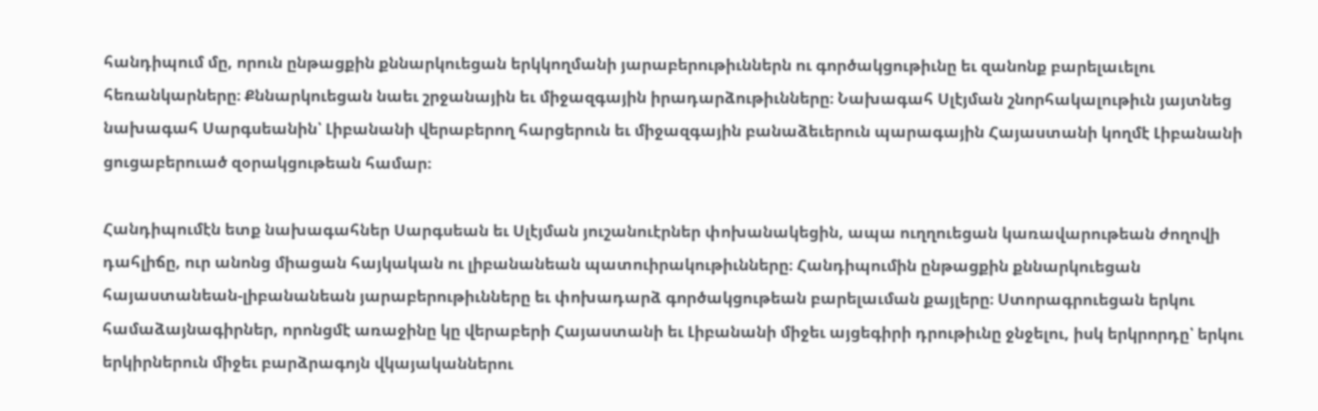հանդիպում մը, որուն ընթացքին քննարկուեցան երկկողմանի յարաբերութիւններն ու գործակցութիւնը եւ զանոնք բարելաւելու հեռանկարները։ Քննարկուեցան նաեւ շրջանային եւ միջազգային իրադարձութիւնները։ Նախագահ Սլէյման շնորհակալութիւն յայտնեց նախագահ Սարգսեանին՝ Լիբանանի վերաբերող հարցերուն եւ միջազգային բանաձեւերուն պարագային Հայաստանի կողմէ Լիբանանի ցուցաբերուած զօրակցութեան համար։

Հանդիպումէն ետք նախագահներ Սարգսեան եւ Սլէյման յուշանուէրներ փոխանակեցին, ապա ուղղուեցան կառավարութեան ժողովի դահլիճը, ուր անոնց միացան հայկական ու լիբանանեան պատուիրակութիւնները։ Հանդիպումին ընթացքին քննարկուեցան հայաստանեան-լիբանանեան յարաբերութիւնները եւ փոխադարձ գործակցութեան բարելաւման քայլերը։ Ստորագրուեցան երկու համաձայնագիրներ, որոնցմէ առաջինը կը վերաբերի Հայաստանի եւ Լիբանանի միջեւ այցեգիրի դրութիւնը ջնջելու, իսկ երկրորդը՝ երկու երկիրներուն միջեւ բարձրագոյն վկայականներու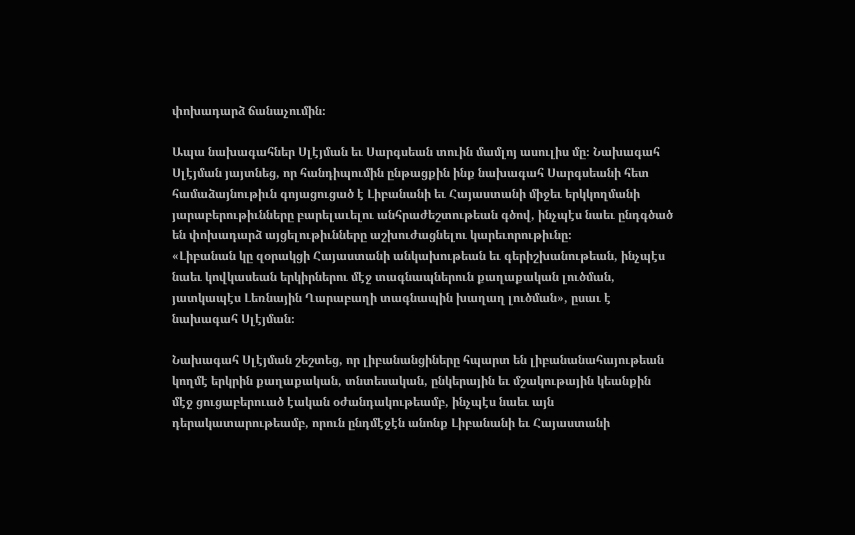փոխադարձ ճանաչումին։

Ապա նախագահներ Սլէյման եւ Սարգսեան տուին մամլոյ ասուլիս մը։ Նախագահ Սլէյման յայտնեց, որ հանդիպումին ընթացքին ինք նախագահ Սարգսեանի հետ համաձայնութիւն գոյացուցած է Լիբանանի եւ Հայաստանի միջեւ երկկողմանի յարաբերութիւնները բարելաւելու անհրաժեշտութեան գծով, ինչպէս նաեւ ընդգծած են փոխադարձ այցելութիւնները աշխուժացնելու կարեւորութիւնը։
«Լիբանան կը զօրակցի Հայաստանի անկախութեան եւ գերիշխանութեան, ինչպէս նաեւ կովկասեան երկիրներու մէջ տագնապներուն քաղաքական լուծման, յատկապէս Լեռնային Ղարաբաղի տագնապին խաղաղ լուծման», ըսաւ է նախագահ Սլէյման։

Նախագահ Սլէյման շեշտեց, որ լիբանանցիները հպարտ են լիբանանահայութեան կողմէ երկրին քաղաքական, տնտեսական, ընկերային եւ մշակութային կեանքին մէջ ցուցաբերուած էական օժանդակութեամբ, ինչպէս նաեւ այն դերակատարութեամբ, որուն ընդմէջէն անոնք Լիբանանի եւ Հայաստանի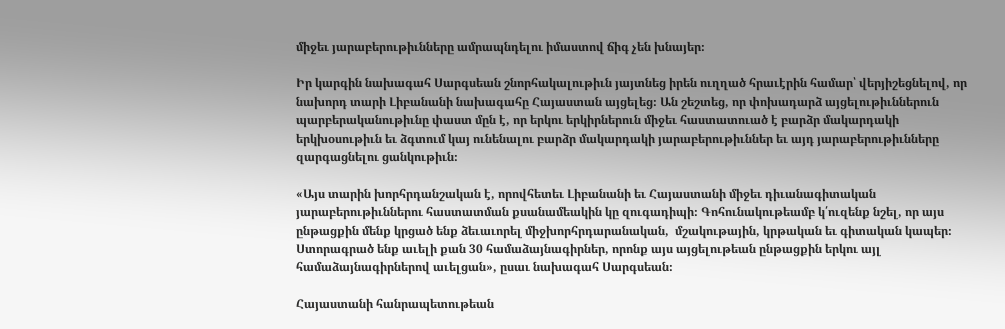միջեւ յարաբերութիւնները ամրապնդելու իմաստով ճիգ չեն խնայեր։

Իր կարգին նախագահ Սարգսեան շնորհակալութիւն յայտնեց իրեն ուղղած հրաւէրին համար՝ վերյիշեցնելով, որ նախորդ տարի Լիբանանի նախագահը Հայաստան այցելեց։ Ան շեշտեց, որ փոխադարձ այցելութիւններուն պարբերականութիւնը փաստ մըն է, որ երկու երկիրներուն միջեւ հաստատուած է բարձր մակարդակի երկխօսութիւն եւ ձգտում կայ ունենալու բարձր մակարդակի յարաբերութիւններ եւ այդ յարաբերութիւնները զարգացնելու ցանկութիւն։

«Այս տարին խորհրդանշական է, որովհետեւ Լիբանանի եւ Հայաստանի միջեւ դիւանագիտական յարաբերութիւններու հաստատման քսանամեակին կը զուգադիպի։ Գոհունակութեամբ կ՛ուզենք նշել, որ այս ընթացքին մենք կրցած ենք ձեւաւորել միջխորհրդարանական,  մշակութային, կրթական եւ գիտական կապեր։ Ստորագրած ենք աւելի քան 30 համաձայնագիրներ, որոնք այս այցելութեան ընթացքին երկու այլ համաձայնագիրներով աւելցան», ըսաւ նախագահ Սարգսեան։

Հայաստանի հանրապետութեան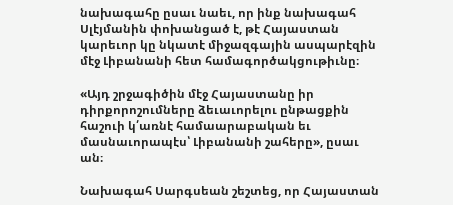նախագահը ըսաւ նաեւ, որ ինք նախագահ Սլէյմանին փոխանցած է, թէ Հայաստան կարեւոր կը նկատէ միջազգային ասպարէզին մէջ Լիբանանի հետ համագործակցութիւնը։

«Այդ շրջագիծին մէջ Հայաստանը իր դիրքորոշումները ձեւաւորելու ընթացքին հաշուի կ՛առնէ համաարաբական եւ մասնաւորապէս՝ Լիբանանի շահերը», ըսաւ ան։

Նախագահ Սարգսեան շեշտեց, որ Հայաստան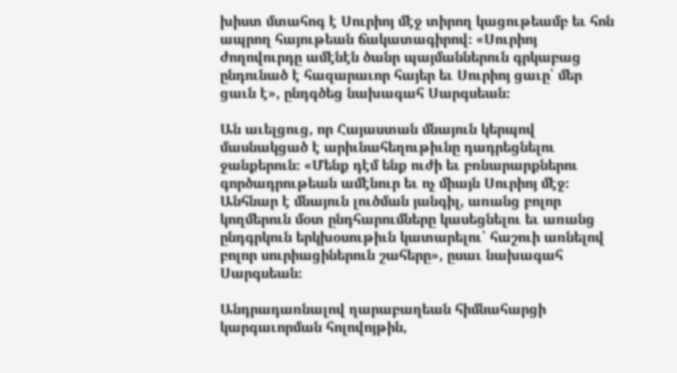խիստ մտահոգ է Սուրիոյ մէջ տիրող կացութեամբ եւ հոն ապրող հայութեան ճակատագիրով։ «Սուրիոյ ժողովուրդը ամէնէն ծանր պայմաններուն գրկաբաց ընդունած է հազարաւոր հայեր եւ Սուրիոյ ցաւը՝ մեր ցաւն է», ընդգծեց նախագահ Սարգսեան։

Ան աւելցուց, որ Հայաստան մնայուն կերպով մասնակցած է արիւնահեղութիւնը դադրեցնելու ջանքերուն։ «Մենք դէմ ենք ուժի եւ բռնարարքներու գործադրութեան ամէնուր եւ ոչ միայն Սուրիոյ մէջ։ Անհնար է մնայուն լուծման յանգիլ, առանց բոլոր կողմերուն մօտ ընդհարումները կասեցնելու եւ առանց ընդգրկուն երկխօսութիւն կատարելու՝ հաշուի առնելով բոլոր սուրիացիներուն շահերը», ըսաւ նախագահ Սարգսեան։

Անդրադառնալով ղարաբաղեան հիմնահարցի կարգաւորման հոլովոյթին,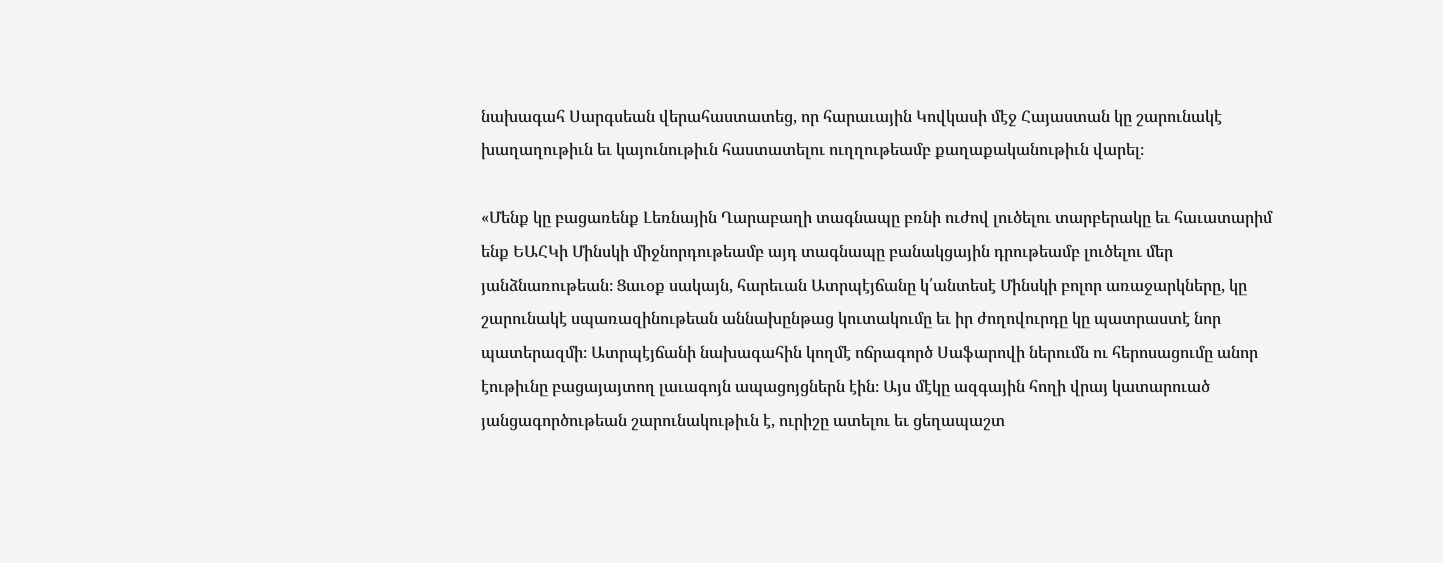նախագահ Սարգսեան վերահաստատեց, որ հարաւային Կովկասի մէջ Հայաստան կը շարունակէ խաղաղութիւն եւ կայունութիւն հաստատելու ուղղութեամբ քաղաքականութիւն վարել։

«Մենք կը բացառենք Լեռնային Ղարաբաղի տագնապը բռնի ուժով լուծելու տարբերակը եւ հաւատարիմ ենք ԵԱՀԿի Մինսկի միջնորդութեամբ այդ տագնապը բանակցային դրութեամբ լուծելու մեր յանձնառութեան։ Ցաւօք սակայն, հարեւան Ատրպէյճանը կ՛անտեսէ Մինսկի բոլոր առաջարկները, կը շարունակէ սպառազինութեան աննախընթաց կուտակումը եւ իր ժողովուրդը կը պատրաստէ նոր պատերազմի։ Ատրպէյճանի նախագահին կողմէ ոճրագործ Սաֆարովի ներումն ու հերոսացումը անոր էութիւնը բացայայտող լաւագոյն ապացոյցներն էին։ Այս մէկը ազգային հողի վրայ կատարուած յանցագործութեան շարունակութիւն է, ուրիշը ատելու եւ ցեղապաշտ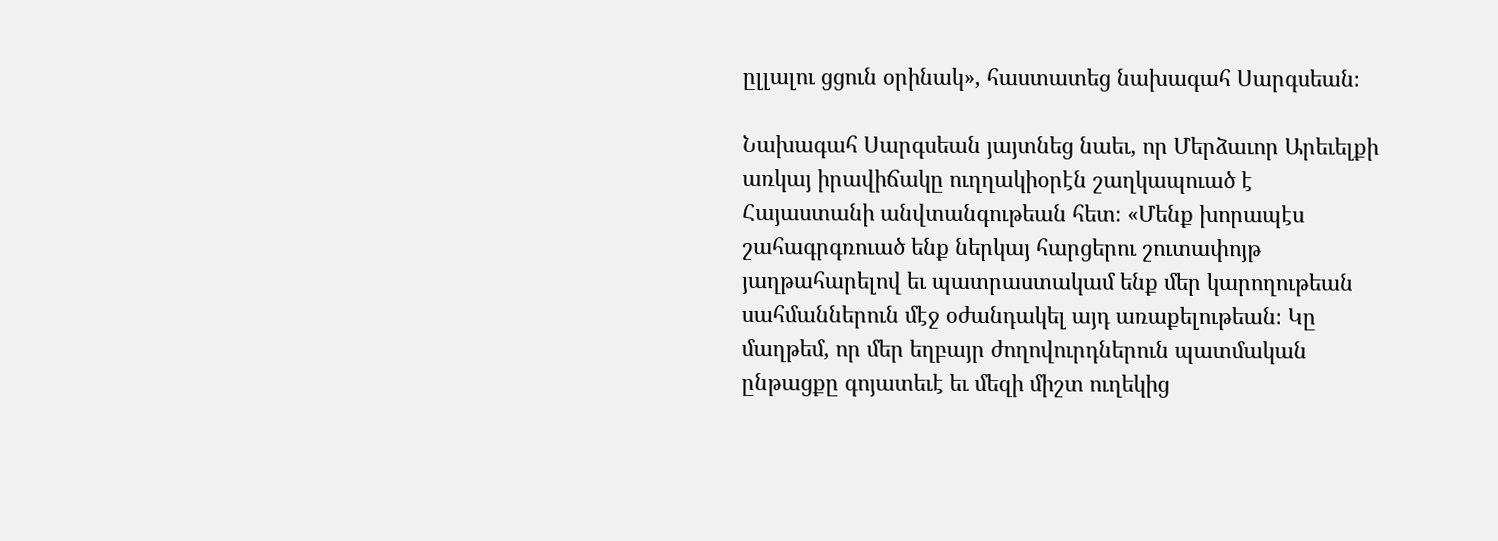ըլլալու ցցուն օրինակ», հաստատեց նախագահ Սարգսեան։

Նախագահ Սարգսեան յայտնեց նաեւ, որ Մերձաւոր Արեւելքի առկայ իրավիճակը ուղղակիօրէն շաղկապուած է Հայաստանի անվտանգութեան հետ։ «Մենք խորապէս շահագրգռուած ենք ներկայ հարցերու շուտափոյթ յաղթահարելով եւ պատրաստակամ ենք մեր կարողութեան սահմաններուն մէջ օժանդակել այդ առաքելութեան։ Կը մաղթեմ, որ մեր եղբայր ժողովուրդներուն պատմական ընթացքը գոյատեւէ եւ մեզի միշտ ուղեկից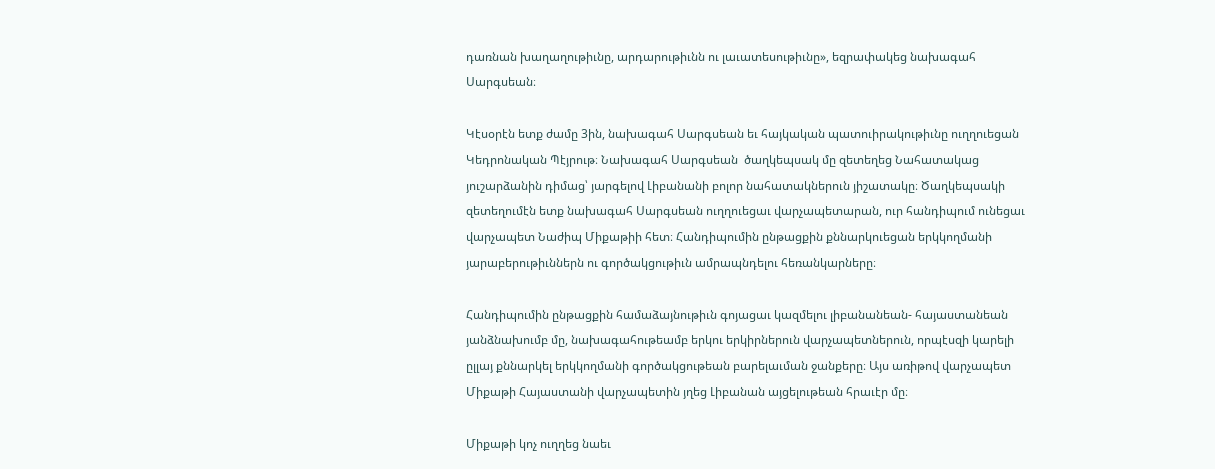դառնան խաղաղութիւնը, արդարութիւնն ու լաւատեսութիւնը», եզրափակեց նախագահ Սարգսեան։

Կէսօրէն ետք ժամը 3ին, նախագահ Սարգսեան եւ հայկական պատուիրակութիւնը ուղղուեցան Կեդրոնական Պէյրութ։ Նախագահ Սարգսեան  ծաղկեպսակ մը զետեղեց Նահատակաց յուշարձանին դիմաց՝ յարգելով Լիբանանի բոլոր նահատակներուն յիշատակը։ Ծաղկեպսակի զետեղումէն ետք նախագահ Սարգսեան ուղղուեցաւ վարչապետարան, ուր հանդիպում ունեցաւ վարչապետ Նաժիպ Միքաթիի հետ։ Հանդիպումին ընթացքին քննարկուեցան երկկողմանի յարաբերութիւններն ու գործակցութիւն ամրապնդելու հեռանկարները։

Հանդիպումին ընթացքին համաձայնութիւն գոյացաւ կազմելու լիբանանեան- հայաստանեան յանձնախումբ մը, նախագահութեամբ երկու երկիրներուն վարչապետներուն, որպէսզի կարելի ըլլայ քննարկել երկկողմանի գործակցութեան բարելաւման ջանքերը։ Այս առիթով վարչապետ Միքաթի Հայաստանի վարչապետին յղեց Լիբանան այցելութեան հրաւէր մը։

Միքաթի կոչ ուղղեց նաեւ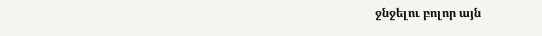ջնջելու բոլոր այն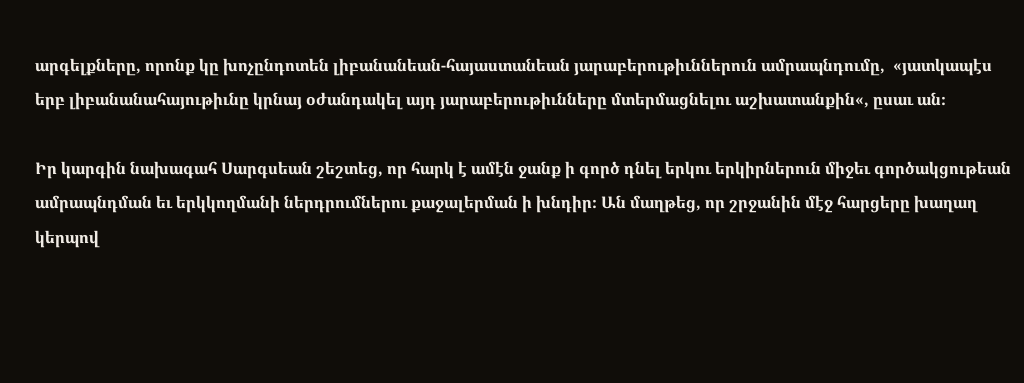արգելքները, որոնք կը խոչընդոտեն լիբանանեան-հայաստանեան յարաբերութիւններուն ամրապնդումը,  «յատկապէս երբ լիբանանահայութիւնը կրնայ օժանդակել այդ յարաբերութիւնները մտերմացնելու աշխատանքին«, ըսաւ ան։

Իր կարգին նախագահ Սարգսեան շեշտեց, որ հարկ է ամէն ջանք ի գործ դնել երկու երկիրներուն միջեւ գործակցութեան ամրապնդման եւ երկկողմանի ներդրումներու քաջալերման ի խնդիր։ Ան մաղթեց, որ շրջանին մէջ հարցերը խաղաղ կերպով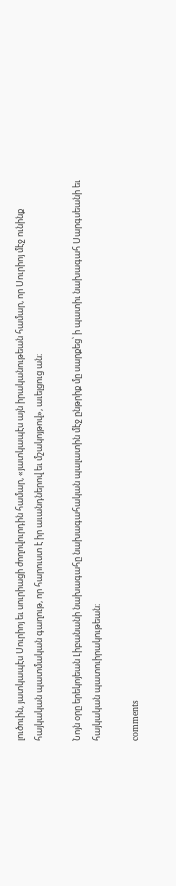լուծուին, յատկապէս Սուրիոյ եւ սուրիացի ժողովուրդին համար, «յատկապէս այն իրականութեան համար, որ Սուրիոյ մէջ ունինք հայկական պատմական գաղութ, որ հարուստ է իր աւանդներով եւ մշակոյթով», աւելցուց ան։

Նոյն օրը երեկոյեան Լիբանանի նախագահը նախագահական պալատին մէջ ընթրիք մը սարքեց՝ ի պատիւ նախագահ Սարգսեանի եւ հայկական պատուիրակութեան։

comments